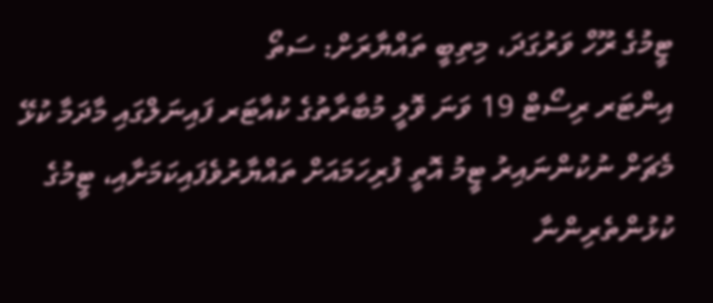ޓީމުގެ ރޫހް ވަރުގަދަ، މިތިބީ ތައްޔާރަށް: ސަތޯ
އިންޓަރ ރިސޯޓް 19 ވަނަ ވޮލީ މުބާރާތުގެ ކުއާޓަރ ފައިނަލްގައި މާދަމާ ކުޅޭ މެޗަށް ނުކުންނައިރު ޓީމު އޮތީ ފުރިހަމައަށް ތައްޔާރުވެފައިކަމަށާއި، ޓީމުގެ ކުޅުންތެރިންނާ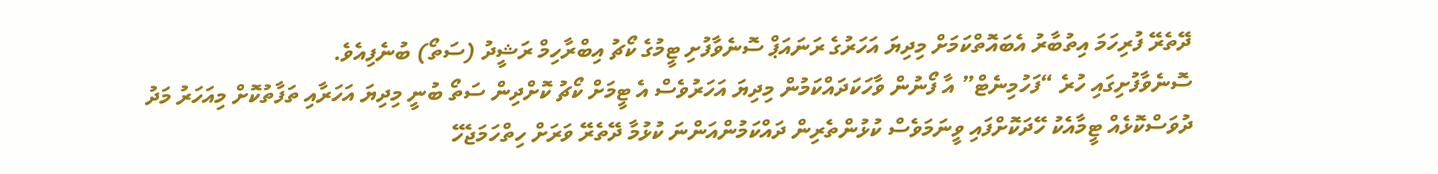ދޭތެރޭ ފުރިހަމަ އިތުބާރު އެބައޮތްކަމަށް މިދިޔަ އަހަރުގެ ރަނައަޕް ސޮނެވާފުށި ޓީމުގެ ކޯޗު އިބްރާހިމް ރަޝީދު (ސަތޯ) ބުނެފިއެވެ.
ސޮނެވާފުށިގައި ހުރެ “ފަހުމިނެޓް” އާ ފޯނުން ވާހަކަދައްކަމުން މިދިޔަ އަހަރުވެސް އެ ޓީމަށް ކޯޗު ކޮށްދިން ސަތޯ ބުނީ މިދިޔަ އަހަރާއި ތަފާތުކޮށް މިއަހަރު މަދު ދުވަސްކޮޅެއް ޓީމާއެކު ހޭދަކޮށްފައި ވީނަމަވެސް ކުޅުންތެރިން ދައްކަމުންއަންނަ ކުޅުމާ ދޭތެރޭ ވަރަށް ހިތްހަމަޖެހޭ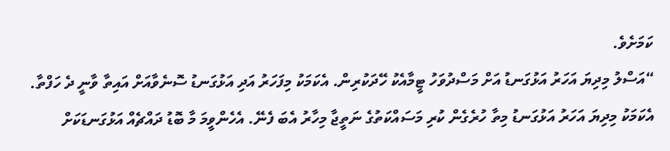ކަމަށެވެ.
“އަސްލު މިދިޔަ އަހަރު އަޅުގަނޑު އަށް މަސްދުވަހު ޓީމާއެކު ހޭދަކުރިން. އެކަމަކު މިފަހަރު އަދި އަޅުގަނޑު ސޮނެވާއަށް އައިތާ ވާނީ ދެ ހަފްތާ. އެކަމަކު މިދިޔަ އަހަރު އަޅުގަނޑު މިތާ ހުރެގެން ކުރި މަސައްކަތުގެ ނަތީޖާ މިހާރު އެބަ ފެނޭ. އެހެންވީމަ މާ ބޮޑު ދައްޗެއް އަޅުގަނޑަކަށް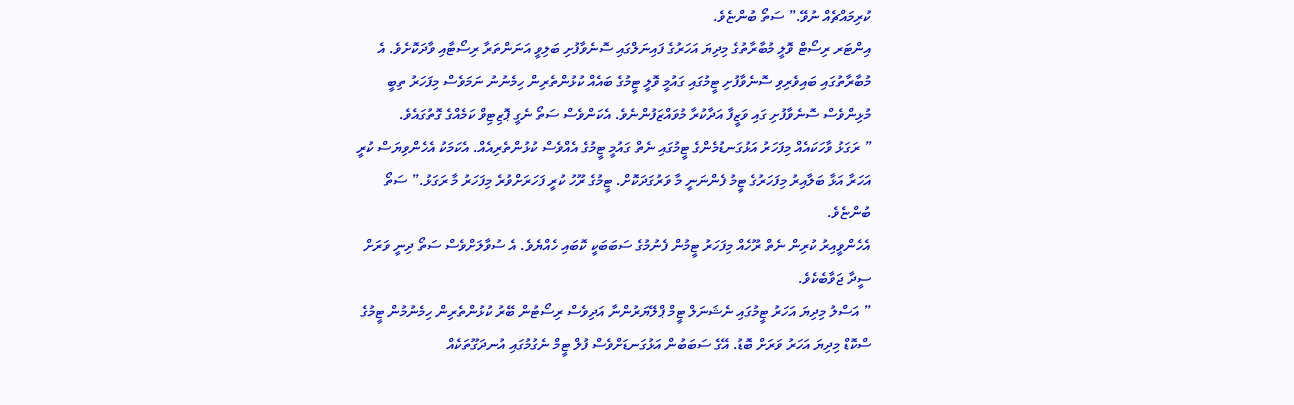ކުރިމައްޗެއް ނުވޭ.” ސަތޯ ބުންޏެވެ.
އިންޓަރ ރިސޯޓް ވޮލީ މުބާރާތުގެ މިދިޔަ އަހަރުގެ ފައިނަލްގައި ސޮނެވާފުށި ބަލިވީ އަނަންތަރާ ރިސޯޓާއި ވާދަކޮށެވެ. އެ މުބާރާތުގައި ބައިވެރިވި ސޮނެވާފުށި ޓީމުގައި ގައުމީ ވޮލީ ޓީމުގެ ބައެއް ކުޅުންތެރިން ހިމެނުނު ނަމަވެސް މިފަހަރު ތިބީ މުޅިންވެސް ސޮނެވާފުށި ގައި ވަޒީފާ އަދާކުރާ މުވައްޒަފުންނެވެ. އެކަންވެސް ސަތޯ ނެގީ ޕޮޒިޓިވް ކަމެއްގެ ގޮތުގައެވެ.
” ރަގަޅު ވާހަކައެއް މިފަހަރު އަޅުގަނޑުމެންގެ ޓީމުގައި ނެތް ގައުމީ ޓީމުގެ އެއްވެސް ކުޅުންތެރިއެއް. އެކަމަކު އެހެންވިޔަސް ކުރީ އަހަރާ އަޅާ ބަލާއިރު މިފަހަރުގެ ޓީމު ފެންނަނީ މާ ވަރުގަދަކޮށް. ޓީމުގެ ރޫހު ކުރީ ފަހަރަށްވުރެ މިފަހަރު މާ ރަގަޅު.” ސަތޯ ބުންޏެވެ.
އެހެންވީއިރު ކުރިން ނެތް ރޫހެއް މިފަހަރު ޓީމުން ފެނުމުގެ ސަބަބަކީ ކޮބައި ހެއްޔެވެ. އެ ސުވާލަށްވެސް ސަތޯ ދިނީ ވަރަށް ސީދާ ޖަވާބެކެވެ.
” އަސްލު މިދިޔަ އަހަރު ޓީމުގައި ނެޝަނަލް ޓީމް ޕްލޭޔަރުންނާ އަދިވެސް ރިސޯޓުން ބޭރު ކުޅުންތެރިން ހިމެނުމުން ޓީމުގެ ސްކޮޑް މިދިޔަ އަހަރު ވަރަށް ބޮޑު. އޭގެ ސަބަބުން އަޅުގަނޑަށްވެސް ފުލް ޓީމް ނެގުމުގައި އުނދަގޫތަކެއް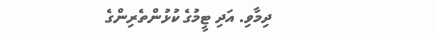ދިމާވި. އަދި ޓީމުގެ ކުޅުންތެރިންގެ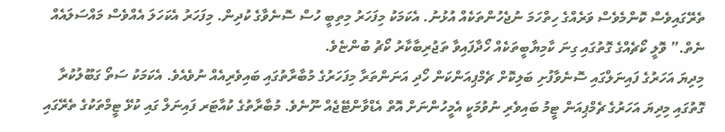ތެރޭގައިވެސް ކޮންމެވެސް ވަރެއްގެ ހިތްހަމަ ނުޖެހުންތަކެއް އުޅުނު. އެކަމަކު މިފަހަރު މިތިބީ ހުސް ސޮނެވާގެ ކުދިން. މިފަހަރު އެކަހަލަ އެއްވެސް މައްސަލައެއް ނެތް.” ވޮލީ ކޯޗެއްގެ ގޮތުގައި ގިނަ ކާމިޔާބީތަކެއް ހޯދާފައިވާ ތަޖުރިބާކާރު ކޯޗު ބުންޏެވެ.
މިދިޔަ އަހަރުގެ ފައިނަލްގައި ސޮނެވާފުށި ބަލިކޮށް ޗެމްޕިއަންކަން ހޯދި އަނަންތަރާ މިފަހަރުގެ މުބާރާތުގައި ބައިވެރިއެއް ނުވެއެވެ. އެކަމަކު ސަތޯ ގަބޫލުކުރާ ގޮތުގައި މިދިޔަ އަހަރުގެ ޗެމްޕިއަން ޓީމު ބައިވެރި ނުވުމަކީ އެމީހުންނަށް އޮތް އެޑްވާންޓޭޖެއް ނޫނެވެ. މުބާރާތުގެ ކުއާޓަރ ފައިނަލް ގައި ކުޅޭ ޓީމްތަކުގެ ތެރޭގައި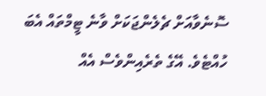ސޮނެވާއަށް ޗެލެންޖަކަށް ވާނެ ޓީމްތައް އެބަ ހުއްޓެވެ. އޭގެ ތެރެއިންވެސް އެއް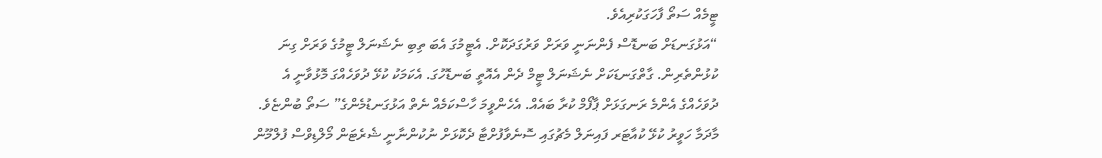ޓީމެއް ސަތޯ ފާހަގަކުރިއެވެ.
“އަޅުގަނޑަށް ބަނޑޮސް ފެންނަނީ ވަރަށް ވަރުގަދަކޮށް. އެޓީމުގަ އެބަ ތިބި ނެޝަނަލް ޓީމުގެ ވަރަށް ގިނަ ކުޅުންތެރިން. ގާތްގަނޑަކަށް ނެޝަނަލް ޓީމް ދެން އެއޮތީ ބަނޑޮހުގަ. އެކަމަކު ކުޅޭ ދުވަހެއްގަ މޮޅުވާނީ އެ ދުވަހެއްގެ އެންމެ ރަނގަޅަށް ޕާފޯމް ކުރާ ބައެއް. އެހެންވީމަ ހާސްކަމެއް ނެތް އަޅުގަނޑުމެންގެ” ސަތޯ ބުންޏެވެ.
މާދަމާ ހަވީރު ކުޅޭ ކުއާޓަރ ފައިނަލް މެޗުގައި ސޮނެވާފުށްޓާ ދެކޮޅަށް ނުކުންނާނީ ޝެރެޓަން މޯލްޑިވްސް ފުލްމޫން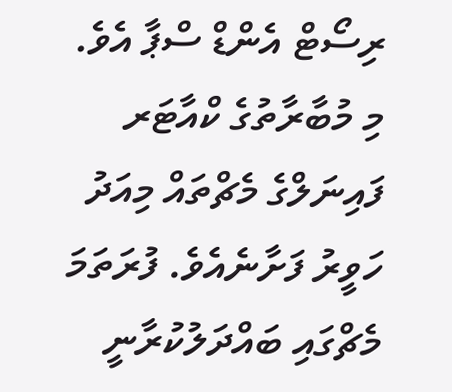ރިސޯޓް އެންޑް ސްޕާ އެވެ. މި މުބާރާތުގެ ކްއާޓަރ ފައިނަލްގެ މެޗްތައް މިއަދު ހަވީރު ފަށާނެއެވެ. ފުރަތަމަ މެޗްގައި ބައްދަލުކުރާނީ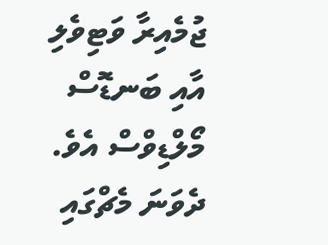ޖުމެއިރާ ވަޓިވެލި އާއި ބަނޑޮސް މޯލްޑިވްސް އެވެ. ދެވަނަ މެޗްގައި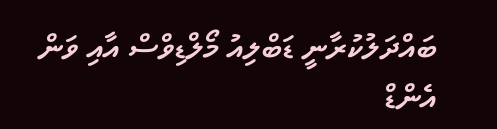ބައްދަލުކުރާނީ ޑަބްލިއު މޯލްޑިވްސް އާއި ވަން އެންޑް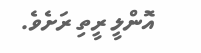އޮންލީ ރީތި ރަށެވެ.